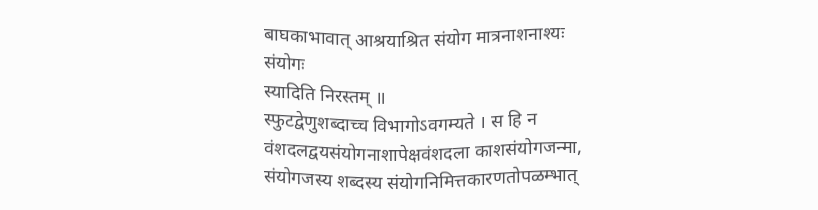बाघकाभावात् आश्रयाश्रित संयोग मात्रनाशनाश्यः संयोगः
स्यादिति निरस्तम् ॥
स्फुटद्वेणुशब्दाच्च विभागोऽवगम्यते । स हि न वंशदलद्वयसंयोगनाशापेक्षवंशदला काशसंयोगजन्मा, संयोगजस्य शब्दस्य संयोगनिमित्तकारणतोपळम्भात्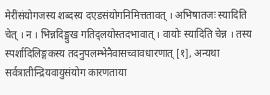मेरींसंयोगजस्य शब्दस्य दएडसंयोगनिमित्ततावत् । अभिषातजः स्यादिति चेत् । न । भिन्नदिङ्मुख गतिद्लयोस्तदभावात् । वायोः स्यादिति चेन्न । तस्य स्पर्शादिलिङ्गकस्य तदनुपलम्भेनैवासच्वावधारणात् [१], अन्यथा सर्वत्रातीन्द्रियवायुसंयोग कारणताया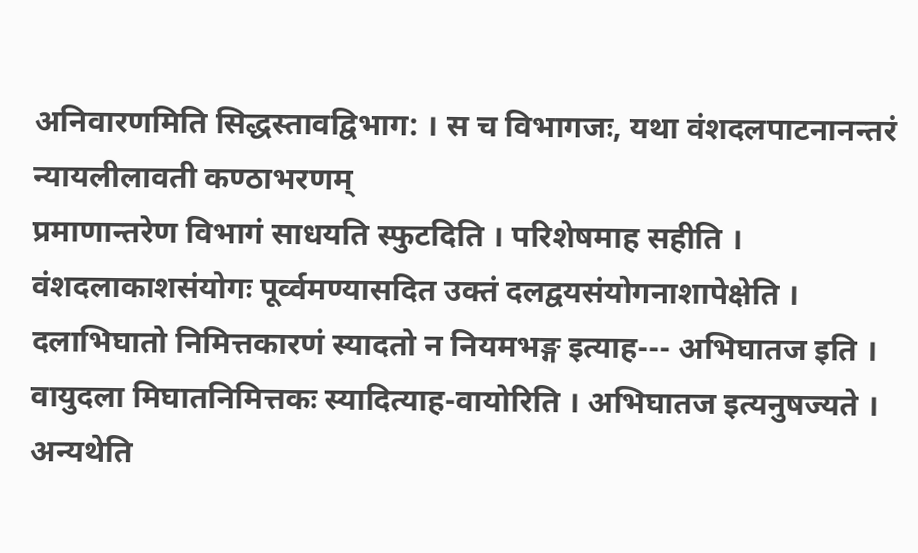अनिवारणमिति सिद्धस्तावद्विभाग: । स च विभागजः, यथा वंशदलपाटनानन्तरं
न्यायलीलावती कण्ठाभरणम्
प्रमाणान्तरेण विभागं साधयति स्फुटदिति । परिशेषमाह सहीति । वंशदलाकाशसंयोगः पूर्व्वमण्यासदित उक्तं दलद्वयसंयोगनाशापेक्षेति । दलाभिघातो निमित्तकारणं स्यादतो न नियमभङ्ग इत्याह--- अभिघातज इति । वायुदला मिघातनिमित्तकः स्यादित्याह-वायोरिति । अभिघातज इत्यनुषज्यते । अन्यथेति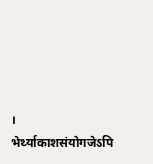। भेर्थ्याकाशसंयोगजेऽपि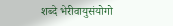शब्दे भेरीवायुसंयोगो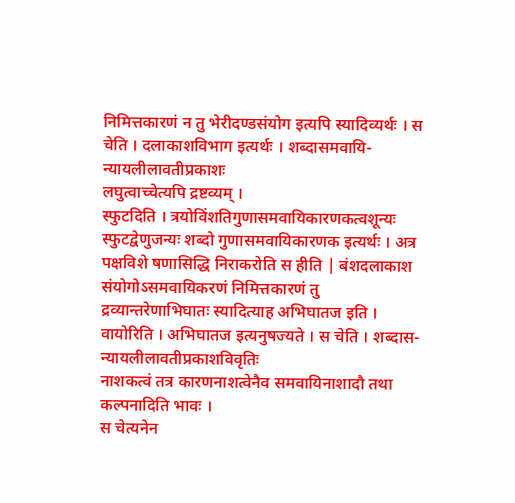निमित्तकारणं न तु भेरीदण्डसंयोग इत्यपि स्यादिव्यर्थः । स चेति । दलाकाशविभाग इत्यर्थः । शब्दासमवायि-
न्यायलीलावतीप्रकाशः
लघुत्वाच्चेत्यपि द्रष्टव्यम् ।
स्फुटदिति । त्रयोविंशतिगुणासमवायिकारणकत्वशून्यः स्फुटद्वेणुजन्यः शब्दो गुणासमवायिकारणक इत्यर्थः । अत्र पक्षविशे षणासिद्धि निराकरोति स हीति | बंशदलाकाश संयोगोऽसमवायिकरणं निमित्तकारणं तु द्रव्यान्तरेणाभिघातः स्यादित्याह अभिघातज इति । वायोरिति । अभिघातज इत्यनुषज्यते । स चेति । शब्दास-
न्यायलीलावतीप्रकाशविवृतिः
नाशकत्वं तत्र कारणनाशत्वेनैव समवायिनाशादौ तथा कल्पनादिति भावः ।
स चेत्यनेन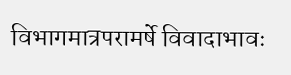विभागमात्रपरामर्षे विवादाभावः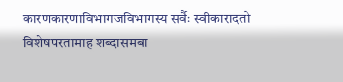कारणकारणाविभागजविभागस्य सर्वैः स्वीकारादतो विशेषपरतामाह शब्दासमबा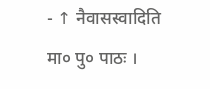- ↑ नैवासस्वादिति मा० पु० पाठः ।